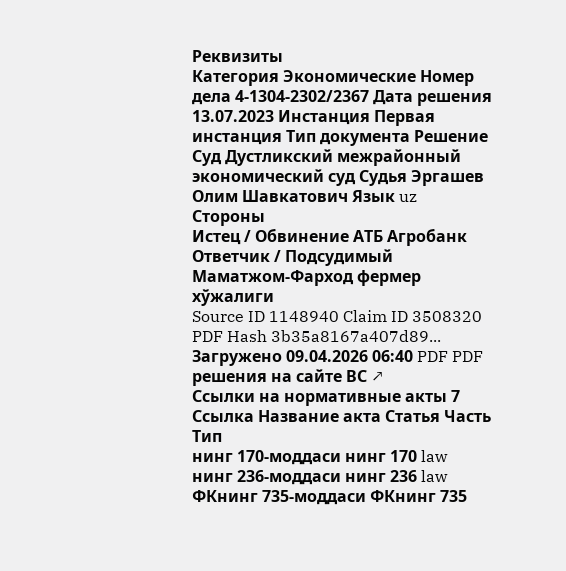Реквизиты
Категория Экономические Номер дела 4-1304-2302/2367 Дата решения 13.07.2023 Инстанция Первая инстанция Тип документа Решение Суд Дустликский межрайонный экономический суд Судья Эргашев Олим Шавкатович Язык uz
Стороны
Истец / Обвинение АТБ Агробанк Ответчик / Подсудимый Маматжом-Фарход фермер хўжалиги
Source ID 1148940 Claim ID 3508320 PDF Hash 3b35a8167a407d89... Загружено 09.04.2026 06:40 PDF PDF решения на сайте ВС ↗
Ссылки на нормативные акты 7
Ссылка Название акта Статья Часть Тип
нинг 170-моддаси нинг 170 law
нинг 236-моддаси нинг 236 law
ФКнинг 735-моддаси ФКнинг 735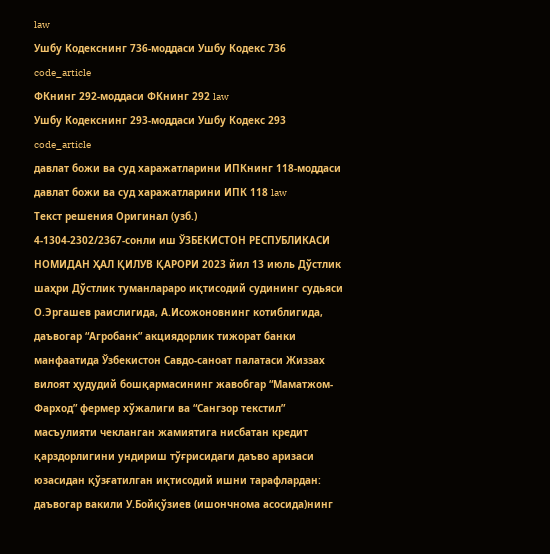law
Ушбу Кодекснинг 736-моддаси Ушбу Кодекс 736 code_article
ФКнинг 292-моддаси ФКнинг 292 law
Ушбу Кодекснинг 293-моддаси Ушбу Кодекс 293 code_article
давлат божи ва суд харажатларини ИПКнинг 118-моддаси давлат божи ва суд харажатларини ИПК 118 law
Текст решения Оригинал (узб.)
4-1304-2302/2367-сонли иш ЎЗБЕКИСТОН РЕСПУБЛИКАСИ НОМИДАН ҲАЛ ҚИЛУВ ҚАРОРИ 2023 йил 13 июль Дўстлик шаҳри Дўстлик туманлараро иқтисодий судининг судьяси О.Эргашев раислигида, А.Исожоновнинг котиблигида, даъвогар “Агробанк” акциядорлик тижорат банки манфаатида Ўзбекистон Савдо-саноат палатаси Жиззах вилоят ҳудудий бошқармасининг жавобгар “Маматжом-Фарход” фермер хўжалиги ва “Сангзор текстил” масъулияти чекланган жамиятига нисбатан кредит қарздорлигини ундириш тўғрисидаги даъво аризаси юзасидан қўзғатилган иқтисодий ишни тарафлардан: даъвогар вакили У.Бойқўзиев (ишончнома асосида)нинг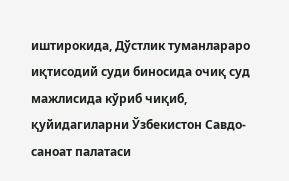иштирокида, Дўстлик туманлараро иқтисодий суди биносида очиқ суд мажлисида кўриб чиқиб, қуйидагиларни Ўзбекистон Савдо-саноат палатаси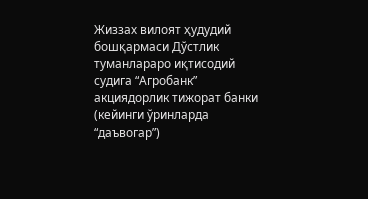Жиззах вилоят ҳудудий бошқармаси Дўстлик туманлараро иқтисодий судига “Агробанк” акциядорлик тижорат банки (кейинги ўринларда “даъвогар”)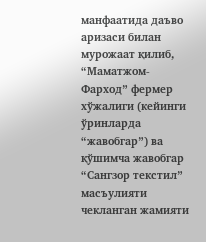манфаатида даъво аризаси билан мурожаат қилиб, “Маматжом-Фарход” фермер хўжалиги (кейинги ўринларда “жавобгар”) ва қўшимча жавобгар “Сангзор текстил” масъулияти чекланган жамияти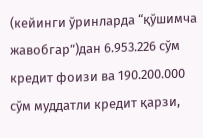(кейинги ўринларда “қўшимча жавобгар”)дан 6.953.226 сўм кредит фоизи ва 190.200.000 сўм муддатли кредит қарзи,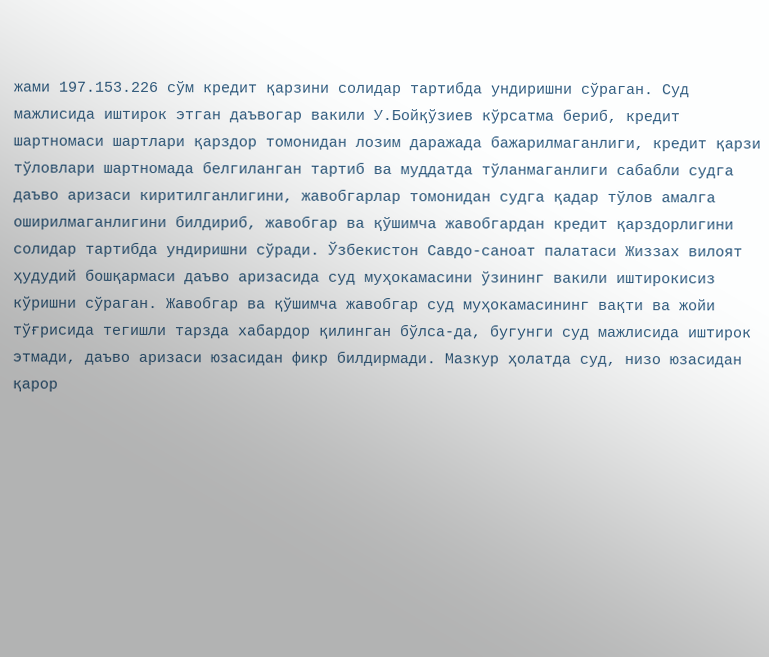жами 197.153.226 сўм кредит қарзини солидар тартибда ундиришни сўраган. Суд мажлисида иштирок этган даъвогар вакили У.Бойқўзиев кўрсатма бериб, кредит шартномаси шартлари қарздор томонидан лозим даражада бажарилмаганлиги, кредит қарзи тўловлари шартномада белгиланган тартиб ва муддатда тўланмаганлиги сабабли судга даъво аризаси киритилганлигини, жавобгарлар томонидан судга қадар тўлов амалга оширилмаганлигини билдириб, жавобгар ва қўшимча жавобгардан кредит қарздорлигини солидар тартибда ундиришни сўради. Ўзбекистон Савдо-саноат палатаси Жиззах вилоят ҳудудий бошқармаси даъво аризасида суд муҳокамасини ўзининг вакили иштирокисиз кўришни сўраган. Жавобгар ва қўшимча жавобгар суд муҳокамасининг вақти ва жойи тўғрисида тегишли тарзда хабардор қилинган бўлса-да, бугунги суд мажлисида иштирок этмади, даъво аризаси юзасидан фикр билдирмади. Мазкур ҳолатда суд, низо юзасидан қарор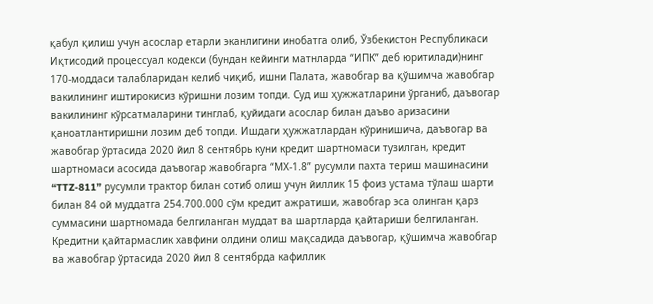қабул қилиш учун асослар етарли эканлигини инобатга олиб, Ўзбекистон Республикаси Иқтисодий процессуал кодекси (бундан кейинги матнларда “ИПК” деб юритилади)нинг 170-моддаси талабларидан келиб чиқиб, ишни Палата, жавобгар ва қўшимча жавобгар вакилининг иштирокисиз кўришни лозим топди. Суд иш ҳужжатларини ўрганиб, даъвогар вакилининг кўрсатмаларини тинглаб, қуйидаги асослар билан даъво аризасини қаноатлантиришни лозим деб топди. Ишдаги ҳужжатлардан кўринишича, даъвогар ва жавобгар ўртасида 2020 йил 8 сентябрь куни кредит шартномаси тузилган, кредит шартномаси асосида даъвогар жавобгарга “МХ-1.8” русумли пахта териш машинасини “TTZ-811” русумли трактор билан сотиб олиш учун йиллик 15 фоиз устама тўлаш шарти билан 84 ой муддатга 254.700.000 сўм кредит ажратиши, жавобгар эса олинган қарз суммасини шартномада белгиланган муддат ва шартларда қайтариши белгиланган. Кредитни қайтармаслик хавфини олдини олиш мақсадида даъвогар, қўшимча жавобгар ва жавобгар ўртасида 2020 йил 8 сентябрда кафиллик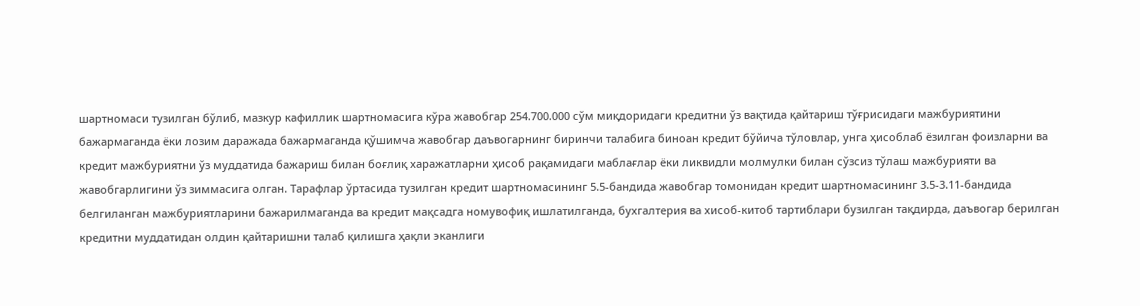шартномаси тузилган бўлиб, мазкур кафиллик шартномасига кўра жавобгар 254.700.000 сўм миқдоридаги кредитни ўз вақтида қайтариш тўғрисидаги мажбуриятини бажармаганда ёки лозим даражада бажармаганда қўшимча жавобгар даъвогарнинг биринчи талабига биноан кредит бўйича тўловлар, унга ҳисоблаб ёзилган фоизларни ва кредит мажбуриятни ўз муддатида бажариш билан боғлиқ харажатларни ҳисоб рақамидаги маблағлар ёки ликвидли молмулки билан сўзсиз тўлаш мажбурияти ва жавобгарлигини ўз зиммасига олган. Тарафлар ўртасида тузилган кредит шартномасининг 5.5-бандида жавобгар томонидан кредит шартномасининг 3.5-3.11-бандида белгиланган мажбуриятларини бажарилмаганда ва кредит мақсадга номувофиқ ишлатилганда, бухгалтерия ва хисоб-китоб тартиблари бузилган тақдирда, даъвогар берилган кредитни муддатидан олдин қайтаришни талаб қилишга ҳақли эканлиги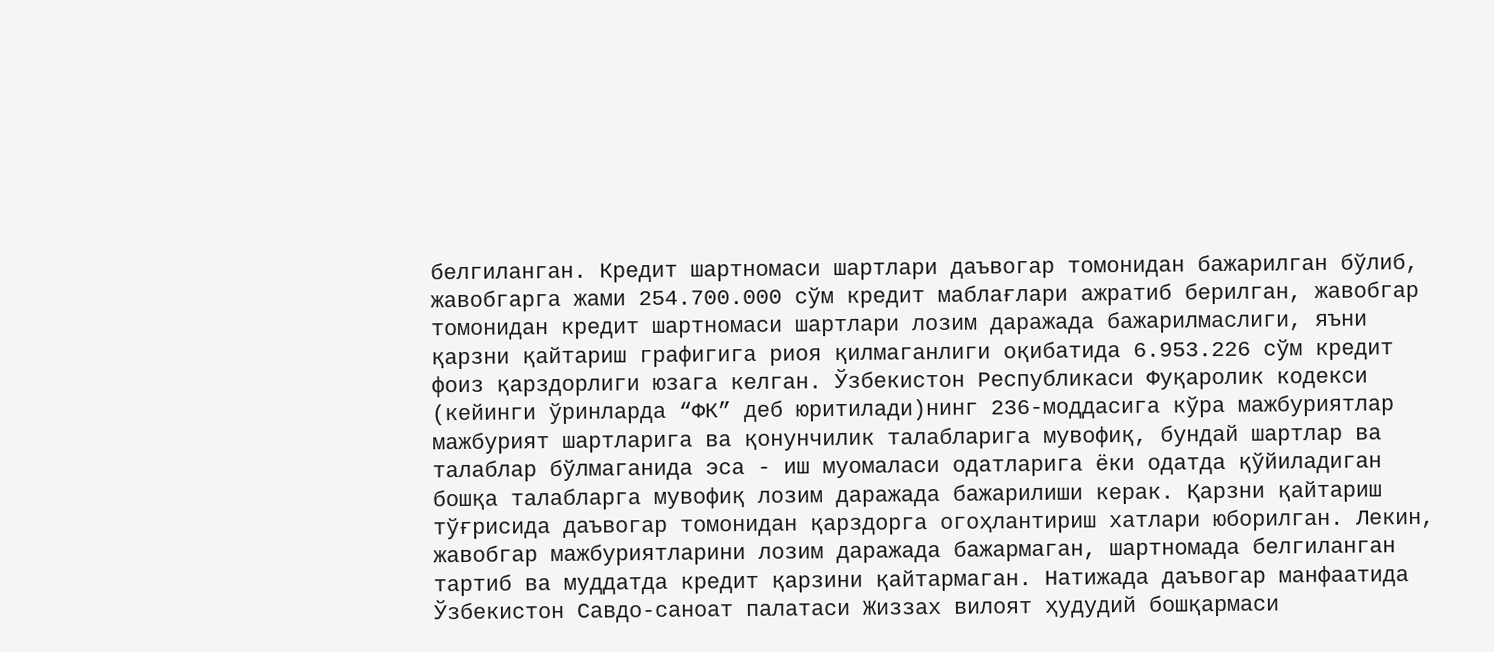белгиланган. Кредит шартномаси шартлари даъвогар томонидан бажарилган бўлиб, жавобгарга жами 254.700.000 сўм кредит маблағлари ажратиб берилган, жавобгар томонидан кредит шартномаси шартлари лозим даражада бажарилмаслиги, яъни қарзни қайтариш графигига риоя қилмаганлиги оқибатида 6.953.226 сўм кредит фоиз қарздорлиги юзага келган. Ўзбекистон Республикаси Фуқаролик кодекси (кейинги ўринларда “ФК” деб юритилади)нинг 236-моддасига кўра мажбуриятлар мажбурият шартларига ва қонунчилик талабларига мувофиқ, бундай шартлар ва талаблар бўлмаганида эса - иш муомаласи одатларига ёки одатда қўйиладиган бошқа талабларга мувофиқ лозим даражада бажарилиши керак. Қарзни қайтариш тўғрисида даъвогар томонидан қарздорга огоҳлантириш хатлари юборилган. Лекин, жавобгар мажбуриятларини лозим даражада бажармаган, шартномада белгиланган тартиб ва муддатда кредит қарзини қайтармаган. Натижада даъвогар манфаатида Ўзбекистон Савдо-саноат палатаси Жиззах вилоят ҳудудий бошқармаси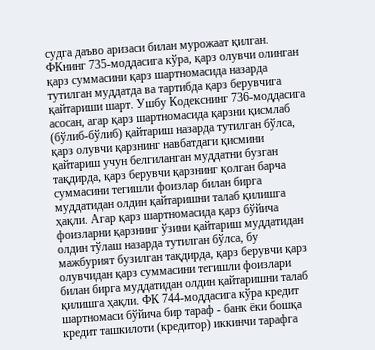судга даъво аризаси билан мурожаат қилган. ФКнинг 735-моддасига кўра, қарз олувчи олинган қарз суммасини қарз шартномасида назарда тутилган муддатда ва тартибда қарз берувчига қайтариши шарт. Ушбу Кодекснинг 736-моддасига асосан, агар қарз шартномасида қарзни қисмлаб (бўлиб-бўлиб) қайтариш назарда тутилган бўлса, қарз олувчи қарзнинг навбатдаги қисмини қайтариш учун белгиланган муддатни бузган тақдирда, қарз берувчи қарзнинг қолган барча суммасини тегишли фоизлар билан бирга муддатидан олдин қайтаришни талаб қилишга ҳақли. Агар қарз шартномасида қарз бўйича фоизларни қарзнинг ўзини қайтариш муддатидан олдин тўлаш назарда тутилган бўлса, бу мажбурият бузилган тақдирда, қарз берувчи қарз олувчидан қарз суммасини тегишли фоизлари билан бирга муддатидан олдин қайтаришни талаб қилишга ҳақли. ФК 744-моддасига кўра кредит шартномаси бўйича бир тараф - банк ёки бошқа кредит ташкилоти (кредитор) иккинчи тарафга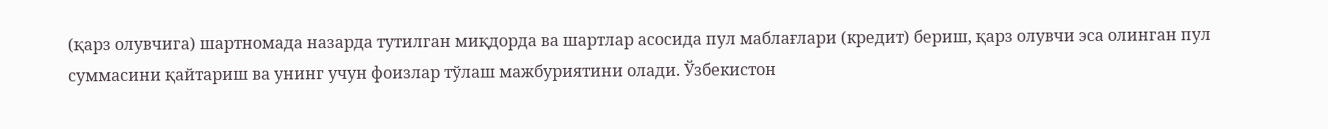(қарз олувчига) шартномада назарда тутилган миқдорда ва шартлар асосида пул маблағлари (кредит) бериш, қарз олувчи эса олинган пул суммасини қайтариш ва унинг учун фоизлар тўлаш мажбуриятини олади. Ўзбекистон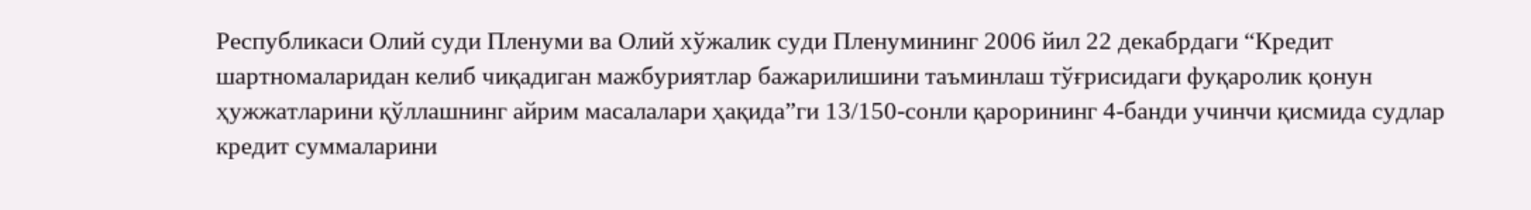Республикаси Олий суди Пленуми ва Олий хўжалик суди Пленумининг 2006 йил 22 декабрдаги “Кредит шартномаларидан келиб чиқадиган мажбуриятлар бажарилишини таъминлаш тўғрисидаги фуқаролик қонун ҳужжатларини қўллашнинг айрим масалалари ҳақида”ги 13/150-сонли қарорининг 4-банди учинчи қисмида судлар кредит суммаларини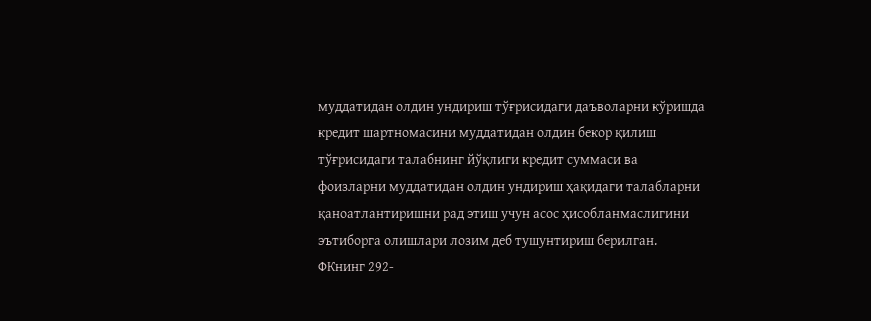муддатидан олдин ундириш тўғрисидаги даъволарни кўришда кредит шартномасини муддатидан олдин бекор қилиш тўғрисидаги талабнинг йўқлиги кредит суммаси ва фоизларни муддатидан олдин ундириш ҳақидаги талабларни қаноатлантиришни рад этиш учун асос ҳисобланмаслигини эътиборга олишлари лозим деб тушунтириш берилган. ФКнинг 292-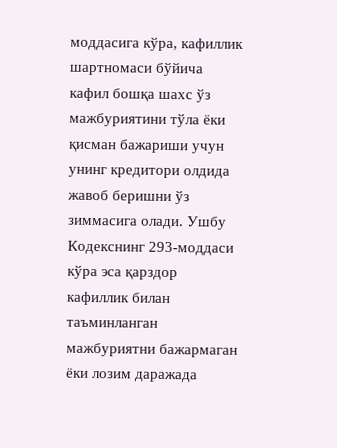моддасига кўра, кафиллик шартномаси бўйича кафил бошқа шахс ўз мажбуриятини тўла ёки қисман бажариши учун унинг кредитори олдида жавоб беришни ўз зиммасига олади. Ушбу Кодекснинг 293-моддаси кўра эса қарздор кафиллик билан таъминланган мажбуриятни бажармаган ёки лозим даражада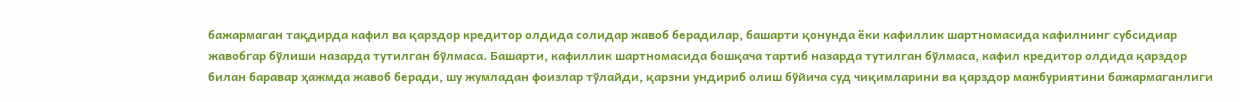бажармаган тақдирда кафил ва қарздор кредитор олдида солидар жавоб берадилар, башарти қонунда ёки кафиллик шартномасида кафилнинг субсидиар жавобгар бўлиши назарда тутилган бўлмаса. Башарти, кафиллик шартномасида бошқача тартиб назарда тутилган бўлмаса, кафил кредитор олдида қарздор билан баравар ҳажмда жавоб беради, шу жумладан фоизлар тўлайди, қарзни ундириб олиш бўйича суд чиқимларини ва қарздор мажбуриятини бажармаганлиги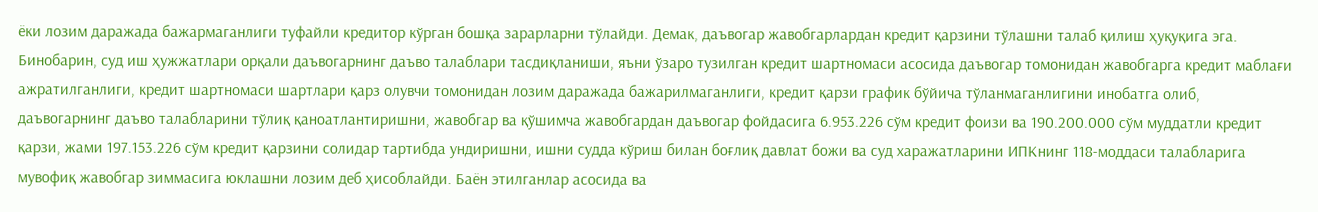ёки лозим даражада бажармаганлиги туфайли кредитор кўрган бошқа зарарларни тўлайди. Демак, даъвогар жавобгарлардан кредит қарзини тўлашни талаб қилиш ҳуқуқига эга. Бинобарин, суд иш ҳужжатлари орқали даъвогарнинг даъво талаблари тасдиқланиши, яъни ўзаро тузилган кредит шартномаси асосида даъвогар томонидан жавобгарга кредит маблағи ажратилганлиги, кредит шартномаси шартлари қарз олувчи томонидан лозим даражада бажарилмаганлиги, кредит қарзи график бўйича тўланмаганлигини инобатга олиб, даъвогарнинг даъво талабларини тўлиқ қаноатлантиришни, жавобгар ва қўшимча жавобгардан даъвогар фойдасига 6.953.226 сўм кредит фоизи ва 190.200.000 сўм муддатли кредит қарзи, жами 197.153.226 сўм кредит қарзини солидар тартибда ундиришни, ишни судда кўриш билан боғлиқ давлат божи ва суд харажатларини ИПКнинг 118-моддаси талабларига мувофиқ жавобгар зиммасига юклашни лозим деб ҳисоблайди. Баён этилганлар асосида ва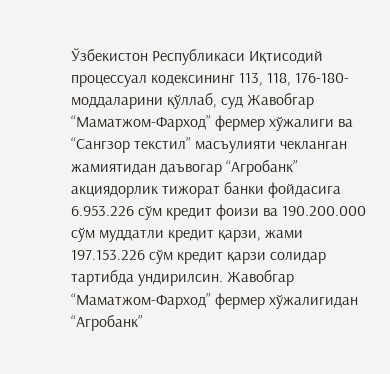Ўзбекистон Республикаси Иқтисодий процессуал кодексининг 113, 118, 176-180-моддаларини қўллаб, суд Жавобгар “Маматжом-Фарход” фермер хўжалиги ва “Сангзор текстил” масъулияти чекланган жамиятидан даъвогар “Агробанк” акциядорлик тижорат банки фойдасига 6.953.226 сўм кредит фоизи ва 190.200.000 сўм муддатли кредит қарзи, жами 197.153.226 сўм кредит қарзи солидар тартибда ундирилсин. Жавобгар “Маматжом-Фарход” фермер хўжалигидан “Агробанк”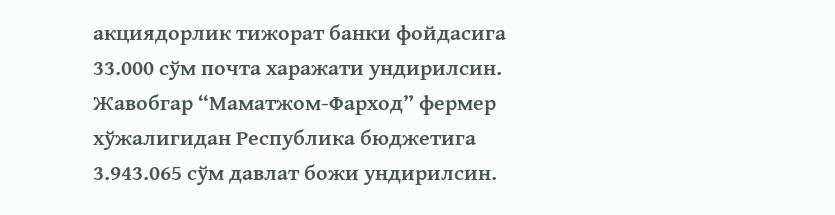акциядорлик тижорат банки фойдасига 33.000 сўм почта харажати ундирилсин. Жавобгар “Маматжом-Фарход” фермер хўжалигидан Республика бюджетига 3.943.065 сўм давлат божи ундирилсин.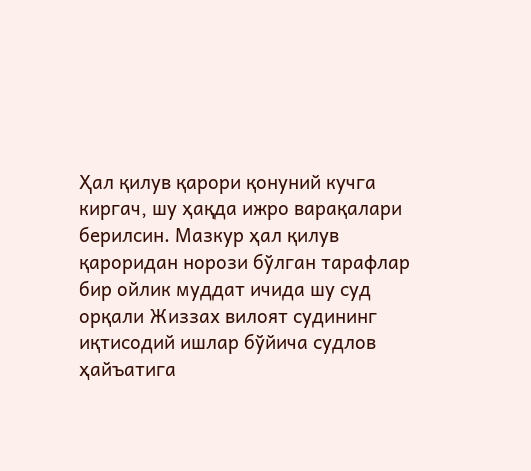Ҳал қилув қарори қонуний кучга киргач, шу ҳақда ижро варақалари берилсин. Мазкур ҳал қилув қароридан норози бўлган тарафлар бир ойлик муддат ичида шу суд орқали Жиззах вилоят судининг иқтисодий ишлар бўйича судлов ҳайъатига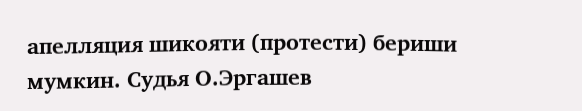апелляция шикояти (протести) бериши мумкин. Судья О.Эргашев